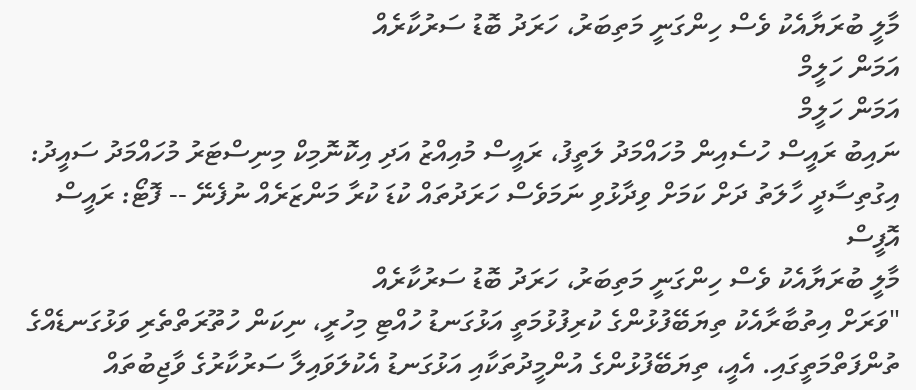މާލީ ބުރަޔާއެކު ވެސް ހިންގަނީ މަތިބަރު، ހަރަދު ބޮޑު ސަރުކާރެއް
އަމަން ހަލީމް
އަމަން ހަލީމް
ނައިބު ރައީސް ހުސެއިން މުހައްމަދު ލަތީފު، ރައީސް މުއިއްޒު އަދި އިކޮނޮމިކް މިނިސްޓަރު މުހައްމަދު ސައީދު: އިގުތިސާދީ ހާލަތު ދަށް ކަމަށް ވިދާޅުވި ނަމަވެސް ހަރަދުތައް ކުޑަ ކުރާ މަންޒަރެއް ނުފެނޭ -- ފޮޓޯ: ރައީސް އޮފީސް
މާލީ ބުރަޔާއެކު ވެސް ހިންގަނީ މަތިބަރު، ހަރަދު ބޮޑު ސަރުކާރެއް
"ވަރަށް އިތުބާރާއެކު ތިޔަބޭފުޅުންގެ ކުރިފުޅުމަތީ އަޅުގަނޑު ހުއްޓި މިހުރީ، ނިކަން ހުތޫރަތްތެރި ވަޅުގަނޑެއްގެ ތުންފަތްމަތީގައި. އެއީ، ތިޔަބޭފުޅުންގެ އުންމީދުތަކާއި އަޅުގަނޑު އެކުލަވައިލާ ސަރުކާރުގެ ވާޖިބުތައް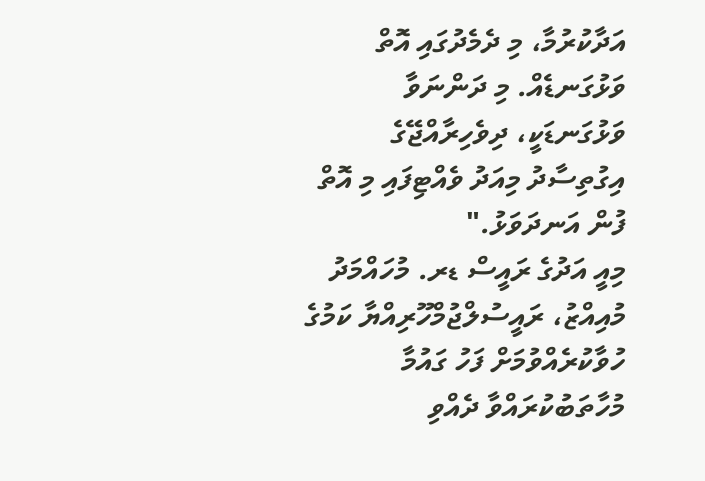އަދާކުރުމާ، މި ދެމެދުގައި އޮތް ވަޅުގަނޑެއް. މި ދަންނަވާ ވަޅުގަނޑަކީ، ދިވެހިރާއްޖޭގެ އިގުތިސާދު މިއަދު ވެއްޓިފައި މި އޮތް ފުން އަނދަވަޅު."
މިއީ އަދުގެ ރައީސް ޑރ. މުހައްމަދު މުއިއްޒު، ރައީސުލްޖުމްހޫރިއްޔާ ކަމުގެ ހުވާކުރެއްވުމަށް ފަހު ގައުމާ މުހާތަބުކުރައްވާ ދެއްވި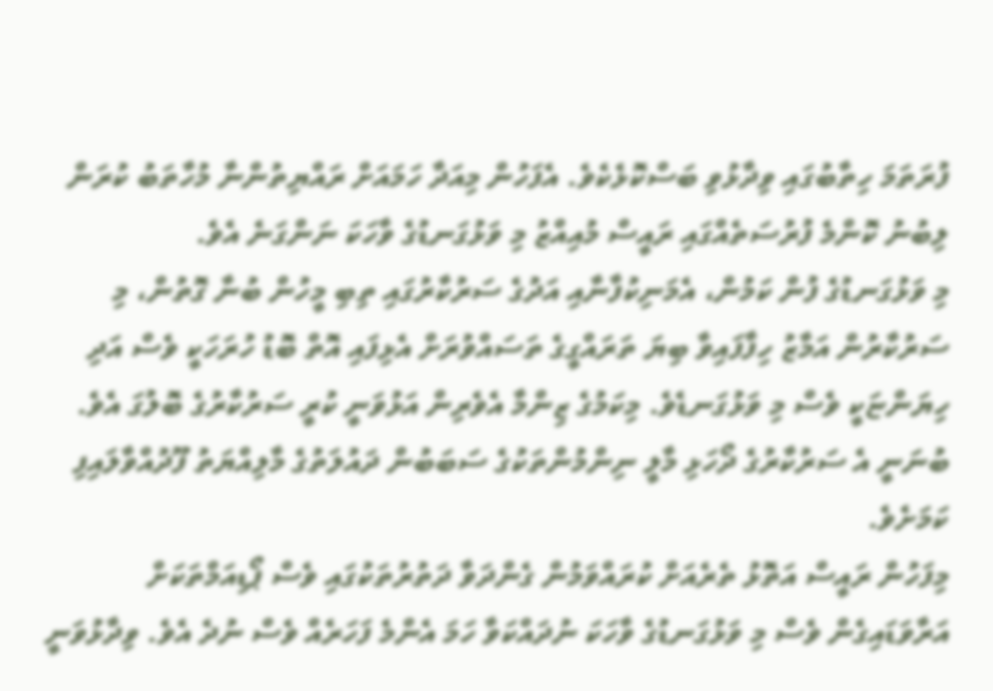ފުރަތަމަ ހިތާބުގައި ވިދާޅުވި ބަސްކޮޅެކެވެ. އެފަހުން މިއަދާ ހަމައަށް ރައްޔިތުންނާ މުހާތަބު ކުރަން ލިބުނު ކޮންމެ ފުރުސަތެއްގައި ރައީސް މުއިއްޒު މި ވަޅުގަނޑުގެ ވާހަކަ ނަންގަނެ އެވެ.
މި ވަޅުގަނޑުގެ ފުން ކަމުން، އެމަނިކުފާނާއި އަދުގެ ސަރުކާރުގައި ތިބި މީހުން ބުނާ ގޮތުން، މި ސަރުކާރުން އަމާޒު ހިފާފައިވާ ބިޔަ ތަރައްގީގެ ތަސައްވުރަށް އެޅިފައި އޮތް ބޮޑު ހުރަހަކީ ވެސް އަދި ހިޔަންޏަކީ ވެސް މި ވަޅުގަނޑެވެ. މިކަމުގެ ޒިންމާ އެވެރިން އަޅުވަނީ ކުރީ ސަރުކާރުގެ ބޮލުގަ އެވެ. ބުނަނީ އެ ސަރުކާރުގެ ދޯހަޅި މާލީ ނިންމުންތަކުގެ ސަބަބުން ދައުލަތުގެ މާލިއްޔަތު ފޫދުއްވާލައިފި ކަމަށެވެ.
މިފަހުން ރައީސް އަތޮޅު ތެރެއަށް ކުރައްވަމުން ގެންދަވާ ދަތުރުތަކުގައި ވެސް ޕޯޑިއަމްތަކަށް އަރާވަޑައިގެން ވެސް މި ވަޅުގަނޑުގެ ވާހަކަ ނުދައްކަވާ ހަމަ އެންމެ ފަހަރެއް ވެސް ނުދެ އެވެ. ވިދާޅުވަނީ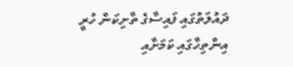ދައުލަތުގައި ފައިސާގެ ތާށިކަން ހުރީ އިންތިހާގައި ކަމަށާއި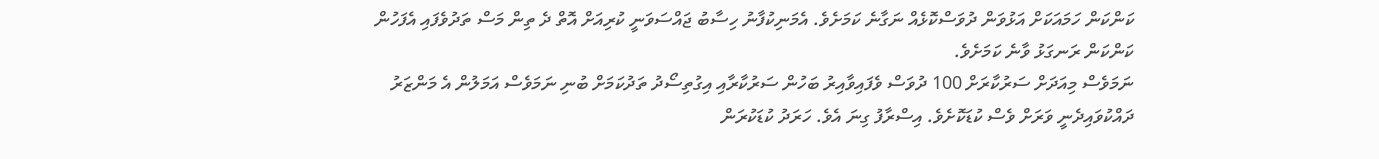ކަންކަން ހަމައަކަށް އަޅުވަން ދުވަސްކޮޅެއް ނަގާނެ ކަމަށެވެ. އެމަނިކުފާނު ހިސާބު ޖައްސަވަނީ ކުރިއަށް އޮތް ދެ ތިން މަސް ތަދުވެފައި އެފަހުން ކަންކަން ރަނގަޅު ވާނެ ކަމަށެވެ.
ނަމަވެސް މިއަދަށް ސަރުކާރަށް 100 ދުވަސް ވެފައިވާއިރު ބަހުން ސަރުކާރާއި އިގުތިސޯދު ތަދުކަމަށް ބުނި ނަމަވެސް އަމަލުން އެ މަންޒަރު ދައްކުވައިދެނީ ވަރަށް ވެސް ކުޑަކޮށެވެ. އިސްރާފު ގިނަ އެވެ. ހަރަދު ކުޑަކުރަން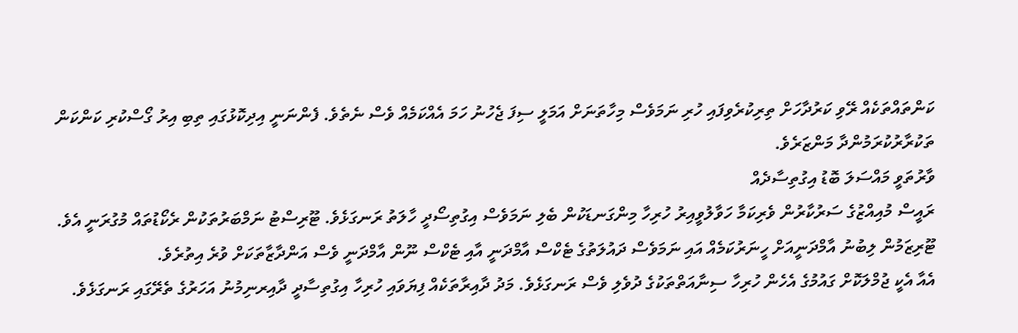ކަންތައްތަކެއް ރޭވި ކަރުދާހަށް ތިރިކުރެވިފައި ހުރި ނަމަވެސް މިހާތަނަށް އަމަލީ ސިފަ ޖެހުނު ހަމަ އެއްކަމެއް ވެސް ނެތެވެ. ފެންނަނީ އިދިކޮޅުގައި ތިބި އިރު ގޯސްކުރި ކަންކަން ތަކުރާރުކުރަމުންދާ މަންޒަރެވެ.
ވާރުތަވީ މައްސަލަ ބޮޑު އިގުތިސާދެއް
ރައީސް މުއިއްޒުގެ ސަރުކާރުން ވެރިކަމާ ހަވާލުވީއިރު ހުރިހާ މިންގަނޑަކުން ބެލި ނަމަވެސް އިގުތިސޯދީ ހާލަތު ރަނގަޅެވެ. ޓޫރިސްޓު ނަމްބަރުތަކުން ރެކޯޑުތައް މުގުރަނީ އެވެ. ޓޫރިޒަމުން ލިބުނު އާމްދަނީއަށް ހީނަރުކަމެއް އައި ނަމަވެސް ދައުލަތުގެ ޓެކްސް އާމްދަނީ އާއި ޓެކްސް ނޫން އާމްދަނީ ވެސް އަންދާޒާތަކަށް ވުރެ އިތުރެވެ.
އެއާ އެކީ ޖުމްލަކޮށް ގައުމުގެ އެހެން ހުރިހާ ސިނާއަތްތަކުގެ ދުވެލި ވެސް ރަނގަޅެވެ. މަދު ދާއިރާތަކެއް ފިޔަވައި ހުރިހާ އިގުތިސާދީ ދާއިރނިމުނު އަހަރުގެ ތެރޭގައި ރަނގަޅެވެ.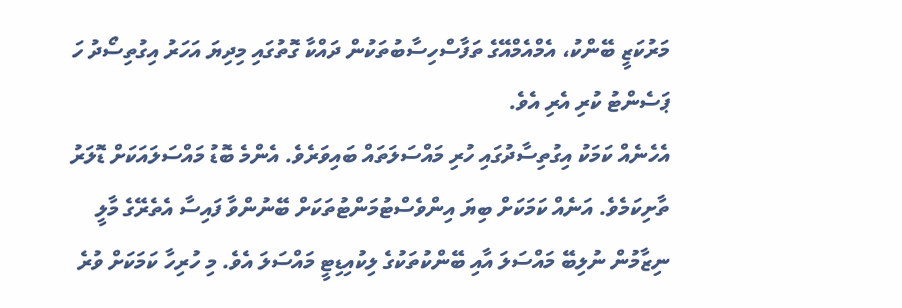މަރުކަޒީ ބޭންކު، އެމްއެމްއޭގެ ތަފާސްހިސާބުތަކުން ދައްކާ ގޮތުގައި މިދިޔަ އަހަރު އިގުތިސޯދު ހަ ޕަސެންޓު ކުރި އެރި އެވެ.
އެހެނެއް ކަމަކު އިގުތިސާދުގައި ހުރި މައްސަލަތައް ބައިވަރެވެ. އެންމެ ބޮޑު މައްސަލައަކަށް ޑޮލަރު ތާށިކަމެވެ. އަނެއް ކަމަކަށް ބިޔަ އިންވެސްޓުމަންޓުތަކަށް ބޭނުންވާ ފައިސާ އެތެރޭގެ މާލީ ނިޒާމުން ނުލިބޭ މައްސަލަ އާއި ބޭންކުތަކުގެ ލިކުއިޑިޓީ މައްސަލަ އެވެ. މި ހުރިހާ ކަމަކަށް ވުރެ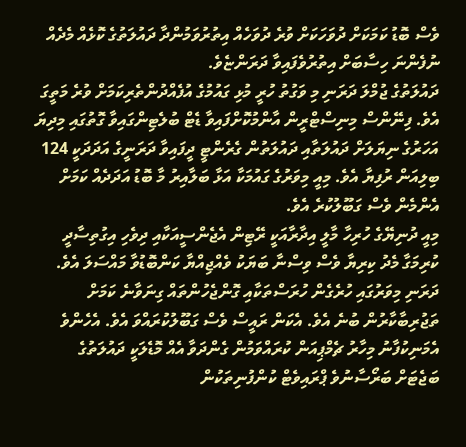ވެސް ބޮޑު ކަމަކަށް ދުވަހަކަށް ވުރެ ދުވަހެއް އިތުރުވަމުންދާ ދައުލަތުގެ ކޮޅެއް މެދެއް ނުފެންނަ ހިސާބަށް އިތުރުވެފައިވާ ދަރަންޏެވެ.
ދައުލަތުގެ ޖުމްލަ ދަރަނި މި ވަގުތު ހުރީ މުޅި ގައުމުގެ އުފެއްދުންތެރިކަމަށް ވުރެ މަތީގަ އެވެ. ފިނޭންސް މިނިސްޓްރީން އާންމުކޮށްފައިވާ ޑެޓް ބުލެޓިންގައިވާ ގޮތުގައި މިދިޔަ އަހަރުގެ ނިޔަލަށް ދައުލަތާއި ދައުލަތުން ގެރެންޓީ ދީފައިވާ ދަރަނީގެ އަދަދަކީ 124 ބިލިއަން ރުފިޔާ އެވެ. މިއީ މިވަރުގެ ގައުމަކާ އަޅާ ބަލާއިރު މާ ބޮޑު އަދަދެއް ކަމަށް އެންމެން ވެސް ގަބޫލުކުރެ އެވެ.
މިއީ ދުނިޔޭގެ ހުރިހާ މާލީ އިދާރާއަކީ ރޭޓިން އެޖެންސީއަކާއި ދިވެހި އިގުތިސާދީ ކުރިމަގާ މެދު ކިރިޔާ ވެސް ވިސްނާ ބަޔަކު ވެއްޖިއްޔާ ކަންބޮޑުވާ މައްސަލަ އެވެ. ދަރަނި މިވަރުގައި ހުރެގެން ހުރަސްތަކާއި ގޮންޖެހުންތައް ގިނަވާނެ ކަމަށް ތަޖުރިބާކާރުން ބުނެ އެވެ. އެކަން ރައީސް ވެސް ގަބޫލުކުރައްވަ އެވެ. އެހެންވެ އެމަނިކުފާނު މިހާރު ޗެމްޕިއަން ކުރައްވަމުން ގެންދަވާ އެއް މޮޑެލަކީ ދައުލަތުގެ ބަޖެޓަށް ބަރޯސާނުވެ ޕްރައިވެޓް ކުންފުނިތަކުން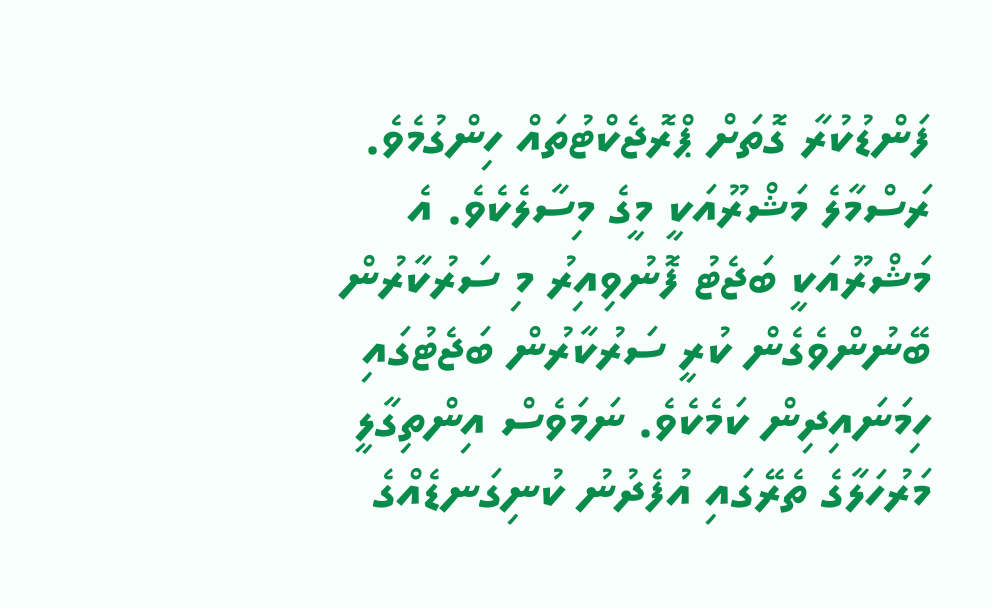ފަންޑުކުރާ ގޮތަށް ޕްރޮޖެކްޓުތައް ހިންގުމެވެ.
ރަސްމާލެ މަޝްރޫއަކީ މީގެ މިސާލެކެވެ. އެ މަޝްރޫއަކީ ބަޖެޓު ފޮނުވިއިރު މި ސަރުކާރުން ބޭނުންވެގެން ކުރީ ސަރުކާރުން ބަޖެޓުގައި ހިމަނައިދިން ކަމެކެވެ. ނަމަވެސް އިންތިގާލީ މަރުހަލާގެ ތެރޭގައި އުފެދުނު ކުނިގަނޑެއްގެ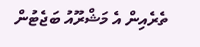ތެރެއިން އެ މަޝްރޫއު ބަޖެޓުން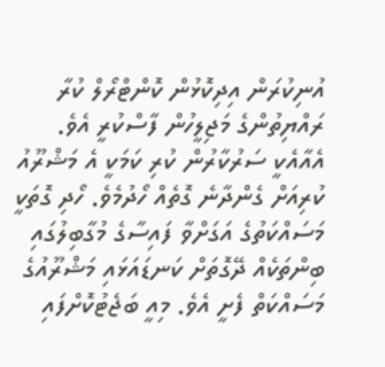އުނިކުރަން އިދިކޮޅުން ކޮންޓްރޯލް ކުރާ ރައްޔިތުންގެ މަޖިލީހުން ފާސްކުރީ އެވެ.
އެއާއެކީ ސަރުކާރުން ކުރި ކަމަކީ އެ މަޝްރޫއު ކުރިއަށް ގެންދާނެ ގޮތެއް ހޯދުމެވެ. ހޯދި ގޮތަކީ މަސައްކަތުގެ އަގަށްވާ ފައިސާގެ މުގާބިލުގައި ބިންތަކެއް ދޭގޮތަށް ކަނޑައަޅައި މަޝްރޫއުގެ މަސައްކަތް ފެށީ އެވެ. މިއީ ބަޖެޓުކޮށްފައި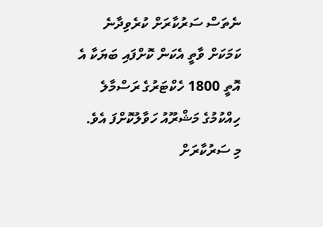ނެތަސް ސަރުކާރަށް ކުރެވިދާނެ ކަމަކަށް ވާތީ އެކަން ކޮށްފައި ބަޔަކާ އެ އޮތީ 1800 ހެކްޓަރުގެ ރަސްމާލެ ހިއްކުމުގެ މަޝްރޫއު ހަވާލުކޮށްފަ އެވެ.
މި ސަރުކާރަށް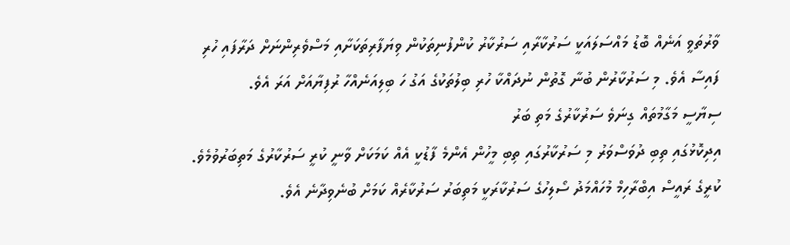ވާރުތަވީ އަނެއް ބޮޑު މައްސަލައަކީ ސަރުކާރާއި ސަރުކާރު ކުންފުނިތަކުން ވިޔަފާރިތަކަށާއި މަސްވެރިންނަށް ދަރާފައި ހުރި ފައިސާ އެވެ. މި ސަރުކާރުން ބުނާ ގޮތުން ނުދައްކާ ހުރި ބިލުތަކުގެ އަގު ހަ ބިލިއަނެއްހާ ރުފިޔާއަށް އަރަ އެވެ.
ސިޔާސީ މަގާމުތައް ގިނަވެ ސަރުކާރުގެ މަތި ބަރު
އިދިކޮޅުގައި ތިބި ދުވަސްވަރު މި ސަރުކާރުގައި ތިބި މީހުން އެންމެ ފާޑުކީ އެއް ކަމަކަށް ވާނީ ކުރީ ސަރުކާރުގެ މަތިބަރުވުމެވެ. ކުރީގެ ރައީސް އިބްރާހިމް މުހައްމަދު ސޯލިހުގެ ސަރުކާރަކީ މަތިބަރު ސަރުކާރެއް ކަމަށް ބުނެވިދާނެ އެވެ.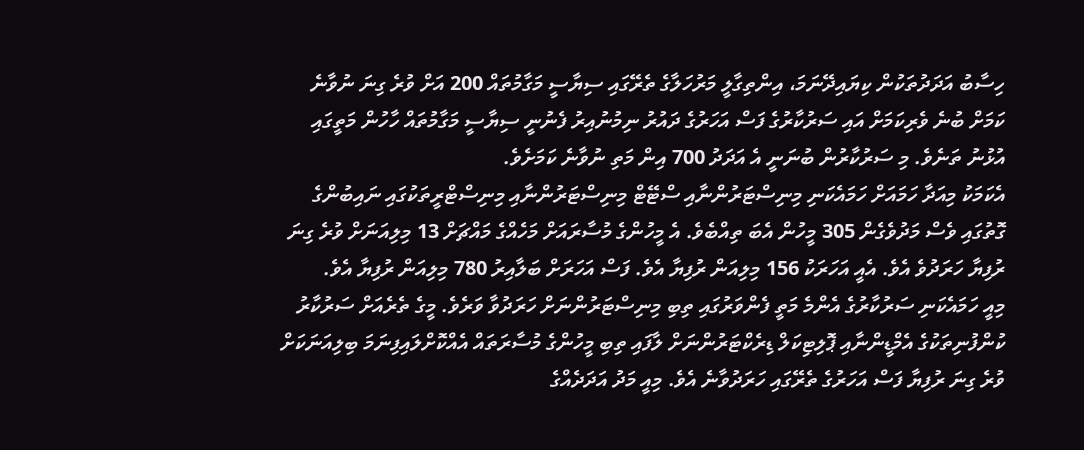ހިސާބު އަދަދުތަކުން ކިޔައިދޭނަމަ، އިންތިގާލީ މަރުހަލާގެ ތެރޭގައި ސިޔާސީ މަގާމުތައް 200 އަށް ވުރެ ގިނަ ނުވާނެ ކަމަށް ބުނެ ވެރިކަމަށް އައި ސަރުކާރުގެ ފަސް އަހަރުގެ ދައުރު ނިމުނުއިރު ފެނުނީ ސިޔާސީ މަގާމުތައް ހާހުން މަތީގައި އުޅުނު ތަނެވެ. މި ސަރުކާރުން ބުނަނީ އެ އަދަދު 700 އިން މަތި ނުވާނެ ކަމަށެވެ.
އެކަމަކު މިއަދާ ހަމައަށް ހަމައެކަނި މިނިސްޓަރުންނާއި ސްޓޭޓް މިނިސްޓަރުންނާއި މިނިސްޓްރީތަކުގައި ނައިބުންގެ ގޮތުގައި ވެސް މަދުވެގެން 305 މީހުން އެބަ ތިއްބެވެ. އެ މީހުންގެ މުސާރައަށް މަހެއްގެ މައްޗަށް 13 މިލިއަނަށް ވުރެ ގިނަ ރުފިޔާ ހަރަދުވެ އެވެ. އެއީ އަހަރަކު 156 މިލިއަން ރުފިޔާ އެވެ. ފަސް އަހަރަށް ބަލާއިރު 780 މިލިއަން ރުފިޔާ އެވެ.
މިއީ ހަމައެކަނި ސަރުކާރުގެ އެންމެ މަތީ ފެންވަރުގައި ތިބި މިނިސްޓަރުންނަށް ހަރަދުވާ ވަރެވެ. މީގެ ތެރެއަށް ސަރުކާރު ކުންފުނިތަކުގެ އެމްޑީންނާއި ޕޮލިޓިކަލް ޑިރެކްޓަރުންނަށް ލާފައި ތިބި މީހުންގެ މުސާރަތައް އެއްކޮށްލައިފިނަމަ ބިލިއަނަކަށް ވުރެ ގިނަ ރުފިޔާ ފަސް އަހަރުގެ ތެރޭގައި ހަރަދުވާނެ އެވެ. މިއީ މަދު އަދަދެއްގެ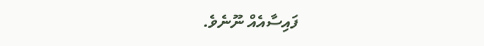ފައިސާއެއް ނޫނެވެ.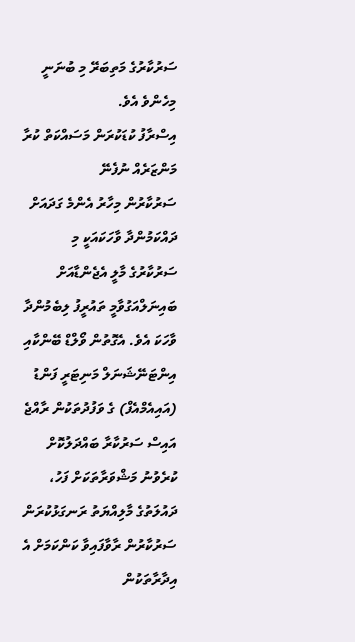ސަރުކާރުގެ މަތިބަރޭ މި ބުނަނީ މިހެންވެ އެވެ.
އިސްރާފު ކުޑަކުރަން މަސައްކަތް ކުރާ މަންޒަރެއް ނުފެނޭ
ސަރުކާރުން މިހާރު އެންމެ ގަދައަށް ދައްކަމުންދާ ވާހަކައަކީ މި ސަރުކާރުގެ މާލީ އެޖެންޑާއަށް ބައިނަލްއަގުވާމީ ތައުރީފު ލިބެމުންދާ ވާހަކަ އެވެ. އެގޮތުން ވޯލްޑް ބޭންކާއި އިންޓަނޭޝަނަލް މަނިޓަރީ ފަންޑު (އައިއެމްއެފް) ގެ ވަފުދުތަކުން ރާއްޖެ އައިސް ސަރުކާރާ ބައްދަލުކޮށް ކުރެވުނު މަޝްވަރާތަކަށް ފަހު، ދައުލަތުގެ މާލިއްޔަތު ރަނގަޅުކުރަން ސަރުކާރުން ރާވާފައިވާ ކަންކަމަށް އެ އިދާރާތަކުން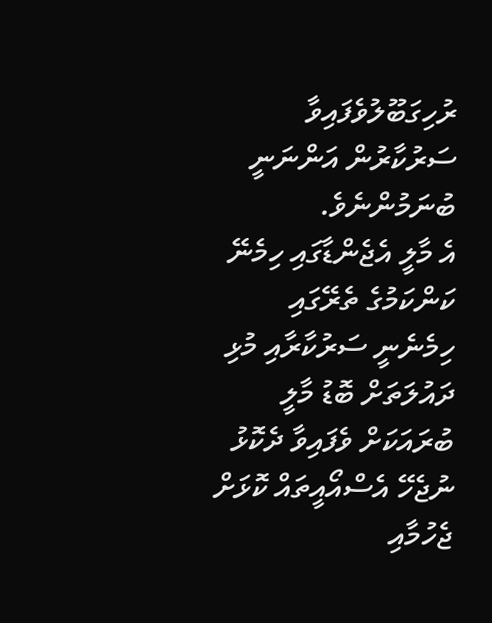ރުހިގަބޫލުވެފައިވާ ސަރުކާރުން އަންނަނީ ބުނަމުންނެވެ.
އެ މާލީ އެޖެންޑާގައި ހިމެނޭ ކަންކަމުގެ ތެރޭގައި ހިމެނެނީ ސަރުކާރާއި މުޅި ދައުލަތަށް ބޮޑު މާލީ ބުރައަކަށް ވެފައިވާ ދެކޮޅު ނުޖެހޭ އެސްއޯއީތައް ކޮޅަށް ޖެހުމާއި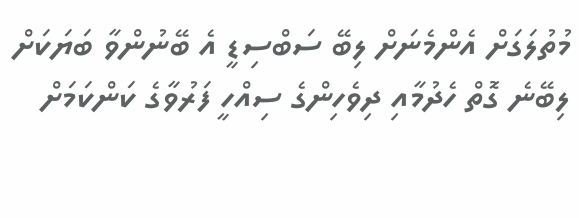މުތުލަގަށް އެންމެނަށް ލިބޭ ސަބްސިޑީ އެ ބޭނުންވާ ބަޔަކަށް ލިބޭނެ ގޮތް ހެދުމާއި ދިވެހިންގެ ސިއްހީ ފަރުވާގެ ކަންކަމަށް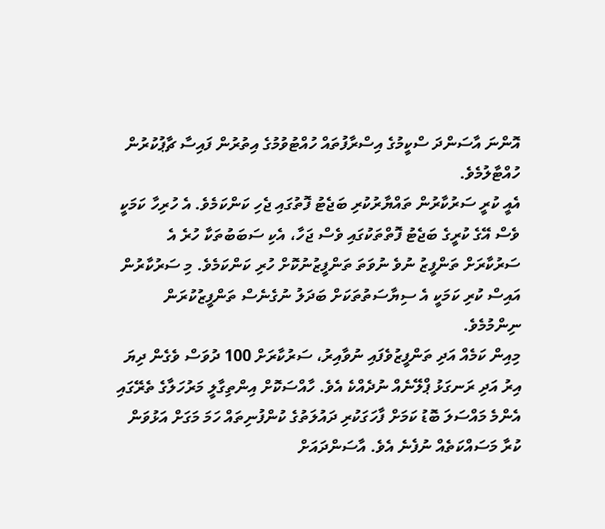އޮންނަ އާސަންދަ ސްކީމުގެ އިސްރާފުތައް ހުއްޓުވުމުގެ އިތުރުން ފައިސާ ޗާޕުކުރުން ހުއްޓާލުމެވެ.
އެއީ ކުރީ ސަރުކާރުން ތައްޔާރުކުރި ބަޖެޓު ފޮތުގައި ޖެހި ކަންކަމެވެ. އެ ހުރިހާ ކަމަކީ ވެސް އޭގެ ކުރީގެ ބަޖެޓު ފޮތްތަކުގައި ވެސް ޖަހާ، އެކި ސަބަބުތަކާ ހުރެ އެ ސަރުކާރަށް ތަންފީޒު ނުވެ ނުވަތަ ތަންފީޒުނުކޮށް ހުރި ކަންކަމެވެ. މި ސަރުކާރުން އައިސް ކުރި ކަމަކީ އެ ސިޔާސަތުތަކަށް ބަދަލު ނުގެނެސް ތަންފީޒުކުރަން ނިންމުމެވެ.
މިއިން ކަމެއް އަދި ތަންފީޒުވެފައި ނުވާއިރު، ސަރުކާރަށް 100 ދުވަސް ވެގެން ދިޔަ އިރު އަދި ރަނގަޅު ޕްލޭނެއް ނުދެއްކެ އެވެ. ހާއްސަކޮށް އިންތިގާލީ މަރުހަލާގެ ތެރޭގައި އެންމެ މައްސަލަ ބޮޑު ކަމަށް ފާހަގަކުރި ދައުލަތުގެ ކުންފުނިތައް ހަމަ މަގަށް އަޅުވަން ކުރާ މަސައްކަތެއް ނުފެނެ އެވެ. އާސަންދައަށް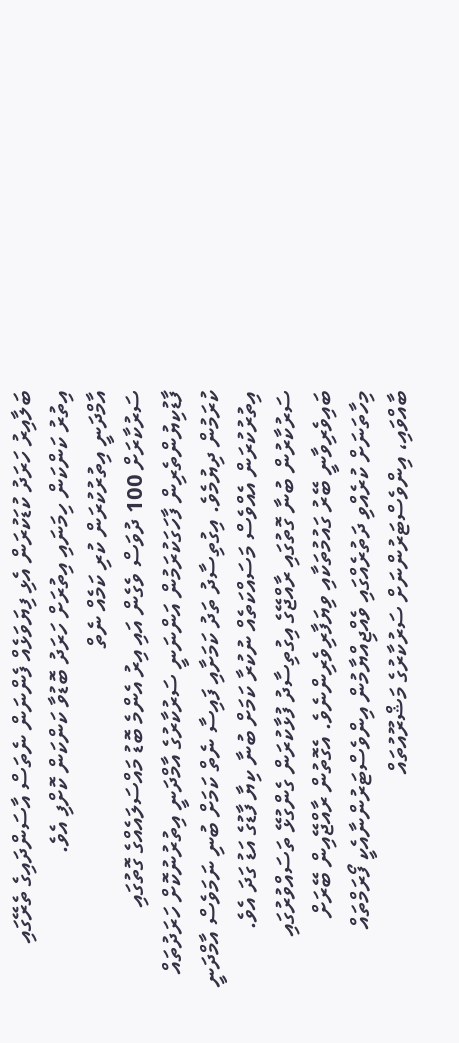ބަލާއިރު ހަރަދު ކުޑަކުރަން އެޅި ފިޔަވަޅެއް ފެންނަން ނެތަސް އާސަންދައިގެ ތެރޭގައި އިތުރު ކަންކަން ހިމަނައި އިތުރަށް ހަރަދު ބޮޑުވާ ކަންކަން ކޮށްފި އެވެ.
އާމްދަނީ އިތުރުކުރަން ކުރި ކަމެއް ނެތް
ސަރުކާރަށް 100 ދުވަސް ވެގެން އައި އިރު އެންމެ ބޮޑު މައްސަލައެއްގެ ގޮތުގައި ފާޑުކިޔުންތެރިން ފާހަގަކުރަމުން އަންނަނީ ސަރުކާރުގެ އާމްދަނީ އިތުރުނުކޮށް ހަރަދުތައް ކުރަމުން ދިޔުމެވެ. އިގުތިސާދު ތަދު ކަމަށާއި ފައިސާ ނެތް ކަމަށް ބުނި ނަމަވެސް އާމްދަނީ އިތުރުކުރަން އެއްވެސް މަސައްކަތެއް ނުކުރާ ކަމަށް ބުނާ ކިޔާ ފާޑުގެ އަޑު ގަދަ އެވެ.
ސަރުކާރުން ބުނާ ގޮތުގައި ރާއްޖޭގެ އިގުތިސާދު ފުޅާކުރަން ގެންގުޅޭ ތަސައްވުރުގައި ބައިވެރިވާނީ ބޭރު ގައުމުތަކާއި ވިޔަފާރިވެރިންނެވެ. އެގޮތުން ރާއްޖޭއިން ބޭރަށް މިހާތަނަށް ކުރެއްވި ދަތުރެއްގައި ވެއްޖިއްޔާމުން އިންވެސްޓަރުންނާއެކީ ފޯރަމްތައް ބާއްވައި، އިންވެސްޓަރުންނަށް ސަރުކާރުގެ މަޝްރޫއުތައް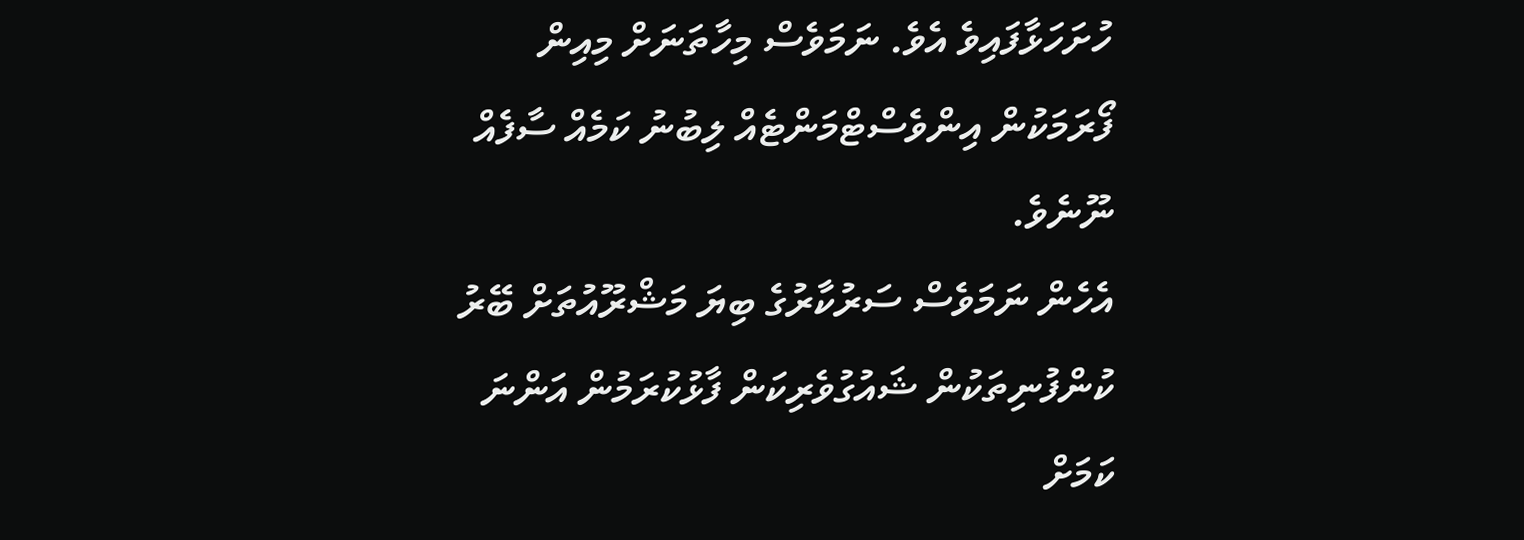ހުށަހަޅާފައިވެ އެވެ. ނަމަވެސް މިހާތަނަށް މިއިން ފޯރަމަކުން އިންވެސްޓްމަންޓެއް ލިބުނު ކަމެއް ސާފެއް ނޫނެވެ.
އެހެން ނަމަވެސް ސަރުކާރުގެ ބިޔަ މަޝްރޫއުތަށް ބޭރު ކުންފުނިތަކުން ޝައުގުވެރިކަން ފާޅުކުރަމުން އަންނަ ކަމަށް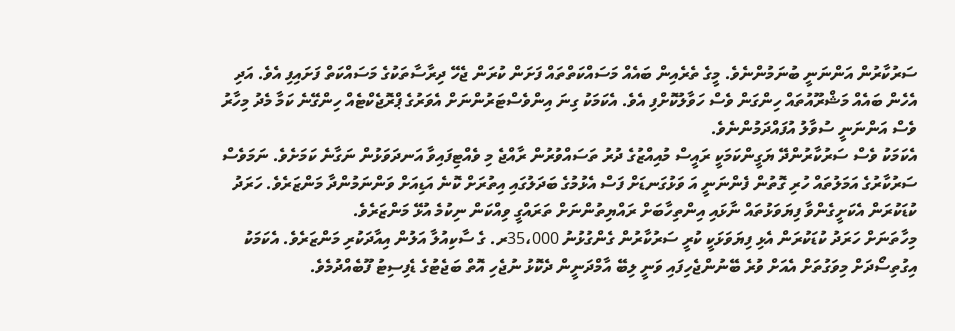ސަރުކާރުން އަންނަނީ ބުނަމުންނެވެ. މީގެ ތެރެއިން ބައެއް މަސައްކަތްތައް ފަށަން ކުރަން ޖެހޭ ދިރާސާތަކުގެ މަސައްކަތް ފަށައިފި އެވެ. އަދި އެހެން ބައެއް މަޝްރޫއުތައް ހިންގަން ވެސް ހަވާލުކޮށްފި އެވެ. އެކަމަކު ގިނަ އިންވެސްޓަރުންނަށް އެވަރުގެ ޕްރޮޖެކްޓެއް ހިންގޭނެ ކަމާ މެދު މިހާރު ވެސް އަންނަނީ ސުވާލު އުފައްދަމުންނެވެ.
އެކަމަކު ވެސް ސަރުކާރުންދޭ ޔަގީންކަމަކީ ރައީސް މުއިއްޒުގެ ދުރު ތަސައްވުރުން ރާއްޖެ މި ވެއްޓިފައިވާ އަނދަވަޅުން ނަގާނެ ކަމަށެވެ. ނަމަވެސް ސަރުކާރުގެ އަމަލުތައް ހުރި ގޮތުން ފެންނަނީ އަ ވަޅުގަނޑަށް ފަސް އެޅުމުގެ ބަދަލުގައި އިތުރަށް ކޮނެ އަޑިއަށް ވަންނަމުންދާ މަންޒަރެވެ. ހަރަދު ކުޑަކުރަން އެކަށީގެންވާ ފިޔަވަޅުތައް ނާޅައި އިންތިހާބަށް ރައްޔިތުންނަށް ތަރައްގީ ވިއްކަން ނިކުމެ އުޅޭ މަންޒަރެވެ.
މިހާތަނަށް ހަރަދު ކުޑަކުރަން އެޅި ފިޔަވަޅަކީ ކުރީ ސަރުކާރުން ގެންގުޅުނު 35،000ރ. ގެ ސާކިއުލާ އަލުން އިއާދަކުރި މަންޒަރެވެ. އެކަމަކު އިގުތިސޯދަށް މިވަގުތަށް އެއަށް ވުރެ ބޭނުންޖެހިފައި ވަނީ ލިބޭ އާމްދަނީން ދެކޮޅު ނުޖެހި އޮތް ބަޖެޓުގެ ޑެފިސިޓު ފޫބެއްދުމެވެ.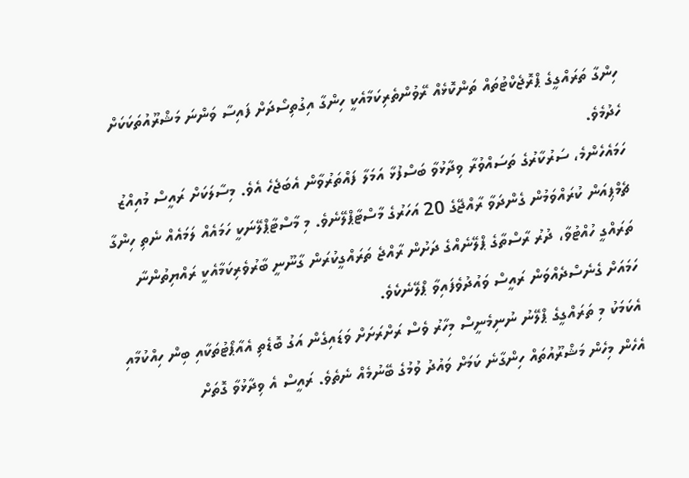ހިންގާ ތަރައްގީގެ ޕްރޮޖެކްޓުތައް ތަންކޮޅެއް ރޭވުންތެރިކަމާއެކީ ހިންގާ އިގުތިސޯދަށް ފައިސާ ވަންނަ މަޝްރޫއުތަކަކަށް ހެދުމެވެ.
ހަމައެހެންމެ، ސަރުކާރުގެ ތަސައްވުރާ ވިދާޅުވާ ބަސްފުޅާ އަމަލާ ފައްތަރުވާން އެބަޖެހެ އެވެ. މިސާލަކަށް ރައީސް މުއިއްޒު ޗެމްޕިއަން ކުރައްވަމުން ގެންދަވާ ރާއްޖޭގެ 20 އަހަރުގެ މާސްޓާޕްލޭނެވެ. މި މާސްޓާޕްލޭނަކީ ހަމައެއް ލަމައެއް ނެތި ހިންގާ ތަރައްގީ ހުއްޓުވާ، ދުރު ރާސްތާގެ ޕްލޭނެއްގެ ދަށުން ރާއްޖެ ތަރައްގީކުރަން ގާނޫނީ ބާރުވެރިކަމާއެކީ ރައްޔިތުންނާ ހަމައަށް ގެނެސްދެއްވަން ރައީސް ވައުދުވެފައިވާ ޕްލޭނެކެވެ.
އެކަމަކު މި ތަރައްގީގެ ޕްލޭނު ނުނިމެނީސް މިހާރު ވެސް ރަށްރަށަށް ވަޑައިގެން އަގު ބޮޑެތި އެއާޕޯޓުތަކާއި ބިން ހިއްކުމާއި އެހެން މިހެން މަޝްރޫއުތައް ހިންގާނެ ކަމަށް ވައުދު ވުމުގެ ބޭނުމެއް ނެތެވެ. ރައީސް އެ ވިދާޅުވާ ގޮތަށް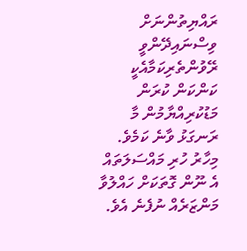ރައްޔިތުންނަށް ވިސްނައިދޭންވީ ރޭވުންތެރިކަމާއެކީ ކަންކަން ކުރަން މަޑުކުރިއްޔާމުން މާ ރަނގަޅު ވާނެ ކަމެވެ.
މިހާރު ހުރި މައްސަލަތައް އެ ނޫން ގޮތަކަށް ހައްލުވާ މަންޒަރެއް ނުފެނެ އެވެ.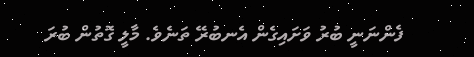ފެންނަނީ ބުރު ވަށައިގެން އެނބުރޭ ތަނެވެ. މާލީ ގޮތުން ބުރަ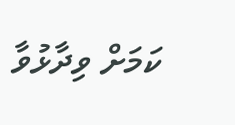ކަމަށް ވިދާޅުވާ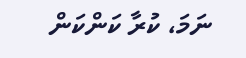ނަމަ، ކުރާ ކަންކަން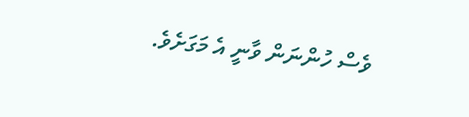ވެސް ހުންނަން ވާނީ އެ މަގަށެވެ.